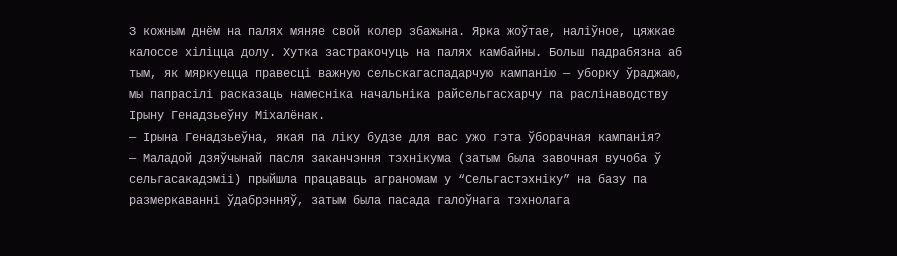З кожным днём на палях мяняе свой колер збажына. Ярка жоўтае, наліўное, цяжкае калоссе хіліцца долу. Хутка застракочуць на палях камбайны. Больш падрабязна аб тым, як мяркуецца правесці важную сельскагаспадарчую кампанію — уборку ўраджаю, мы папрасілі расказаць намесніка начальніка райсельгасхарчу па раслінаводству Ірыну Генадзьеўну Міхалёнак.
— Ірына Генадзьеўна, якая па ліку будзе для вас ужо гэта ўборачная кампанія?
— Маладой дзяўчынай пасля заканчэння тэхнікума (затым была завочная вучоба ў сельгасакадэміі) прыйшла працаваць аграномам у “Сельгастэхніку” на базу па размеркаванні ўдабрэнняў, затым была пасада галоўнага тэхнолага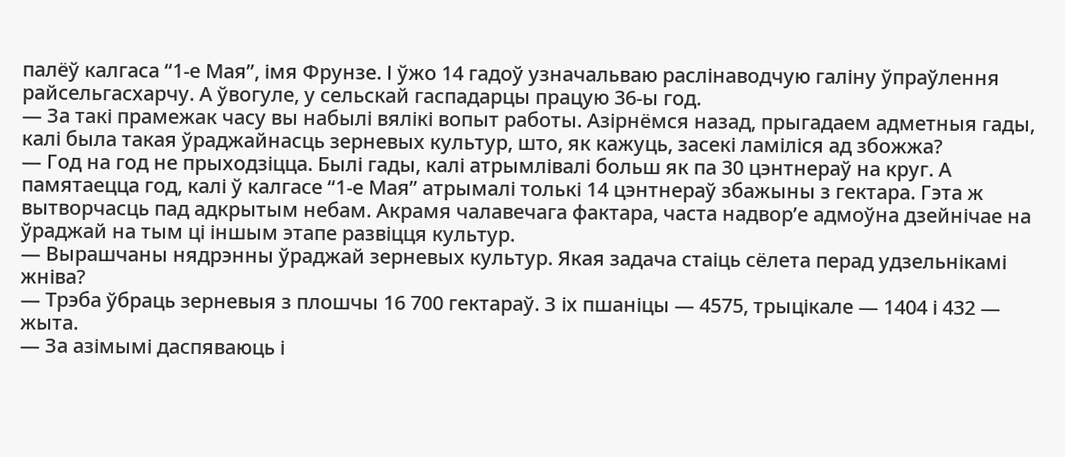палёў калгаса “1-е Мая”, імя Фрунзе. І ўжо 14 гадоў узначальваю раслінаводчую галіну ўпраўлення райсельгасхарчу. А ўвогуле, у сельскай гаспадарцы працую 36-ы год.
— За такі прамежак часу вы набылі вялікі вопыт работы. Азірнёмся назад, прыгадаем адметныя гады, калі была такая ўраджайнасць зерневых культур, што, як кажуць, засекі ламіліся ад збожжа?
— Год на год не прыходзіцца. Былі гады, калі атрымлівалі больш як па 30 цэнтнераў на круг. А памятаецца год, калі ў калгасе “1-е Мая” атрымалі толькі 14 цэнтнераў збажыны з гектара. Гэта ж вытворчасць пад адкрытым небам. Акрамя чалавечага фактара, часта надвор’е адмоўна дзейнічае на ўраджай на тым ці іншым этапе развіцця культур.
— Вырашчаны нядрэнны ўраджай зерневых культур. Якая задача стаіць сёлета перад удзельнікамі жніва?
— Трэба ўбраць зерневыя з плошчы 16 700 гектараў. З іх пшаніцы — 4575, трыцікале — 1404 і 432 — жыта.
— За азімымі даспяваюць і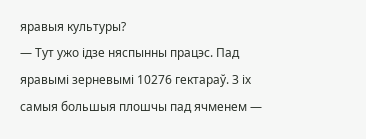яравыя культуры?
— Тут ужо ідзе няспынны працэс. Пад яравымі зерневымі 10276 гектараў. З іх самыя большыя плошчы пад ячменем —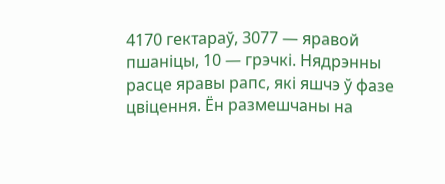4170 гектараў, 3077 — яравой пшаніцы, 10 — грэчкі. Нядрэнны расце яравы рапс, які яшчэ ў фазе цвіцення. Ён размешчаны на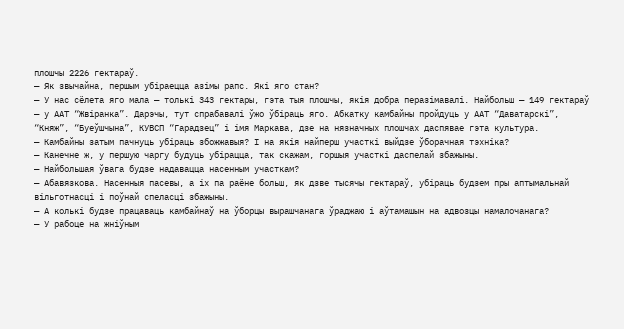плошчы 2226 гектараў.
— Як звычайна, першым убіраецца азімы рапс. Які яго стан?
— У нас сёлета яго мала — толькі 343 гектары, гэта тыя плошчы, якія добра перазімавалі. Найбольш — 149 гектараў — у ААТ “Жвіранка”. Дарэчы, тут спрабавалі ўжо ўбіраць яго. Абкатку камбайны пройдуць у ААТ “Даватарскі”, “Княж”, “Буеўшчына”, КУВСП “Гарадзец” і імя Маркава, дзе на нязначных плошчах даспявае гэта культура.
— Камбайны затым пачнуць убіраць збожжавыя? І на якія найперш участкі выйдзе ўборачная тэхніка?
— Канечне ж, у першую чаргу будуць убірацца, так скажам, горшыя участкі даспелай збажыны.
— Найбольшая ўвага будзе надавацца насенным участкам?
— Абавязкова. Насенныя пасевы, а іх па раёне больш, як дзве тысячы гектараў, убіраць будзем пры аптымальнай вільготнасці і поўнай спеласці збажыны.
— А колькі будзе працаваць камбайнаў на ўборцы вырашчанага ўраджаю і аўтамашын на адвозцы намалочанага?
— У рабоце на жніўным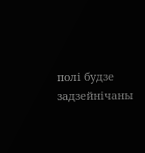полі будзе задзейнічаны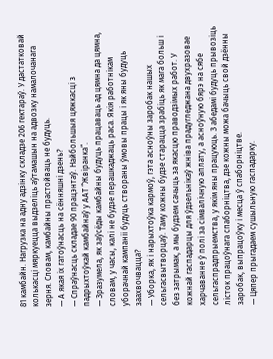81 камбайн. Нагрузка на адну адзінку складзе 206 гектараў. У дастатковай колькасці мяркуецца выдзеліць аўтамашын на адвозку намалочанага зерня. Словам, камбайны прастойваць не будуць.
— А якая іх гатоўнасць на сённяшні дзень?
— Спраўнасць складае 90 працэнтаў. Найбольшыя цяжкасці з падрыхтоўкай камбайнаў у ААТ “Жвіранка”.
— Зразумела, як заўсёды камбайны будуць працаваць ад цямна да цямна, словам, у часы, калі не будзе перашкаджаць раса. Якія работнікам уборачнай кампаніі будуць створаны ўмовы працы і як яны будуць заахвочвацца?
— Уборка, як і нарыхтоўка кармоў, гэта асноўны заробак нашых сельгасвытворцаў. Таму кожны будзе старацца зрабіць як мага больш і без затрымак, а мы будзем сачыць за якасцю праводзімых работ. У кожнай гаспадарцы для ўдзельнікаў жніва прадугледжана двухразовае харчаванне ў полі за сімвалічную аплату, а асноўную бярэ на сябе сельгаспрадпрыемства, у якім яны працуюць. З абедамі будуць прывозіць лісток працоўнага спаборніцтва, дзе кожны можа бачыць свой дзённы заробак, выпрацоўку і месца ў спаборніцтве.
— Цяпер прыгадаем сушыльную гаспадарку.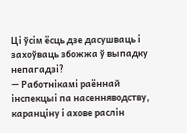Ці ўсім ёсць дзе дасушваць і захоўваць збожжа ў выпадку непагадзі?
— Работнікамі раённай інспекцыі па насенняводству, каранціну і ахове раслін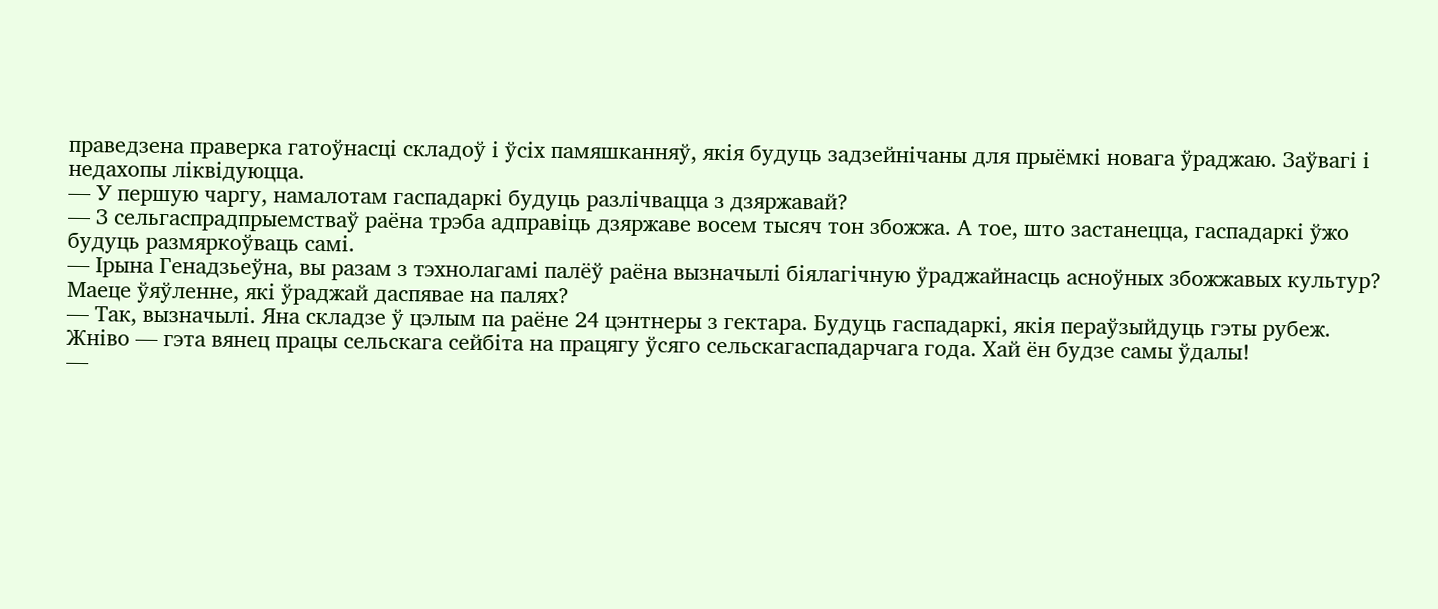праведзена праверка гатоўнасці складоў і ўсіх памяшканняў, якія будуць задзейнічаны для прыёмкі новага ўраджаю. Заўвагі і недахопы ліквідуюцца.
— У першую чаргу, намалотам гаспадаркі будуць разлічвацца з дзяржавай?
— З сельгаспрадпрыемстваў раёна трэба адправіць дзяржаве восем тысяч тон збожжа. А тое, што застанецца, гаспадаркі ўжо будуць размяркоўваць самі.
— Ірына Генадзьеўна, вы разам з тэхнолагамі палёў раёна вызначылі біялагічную ўраджайнасць асноўных збожжавых культур? Маеце ўяўленне, які ўраджай даспявае на палях?
— Так, вызначылі. Яна складзе ў цэлым па раёне 24 цэнтнеры з гектара. Будуць гаспадаркі, якія пераўзыйдуць гэты рубеж.
Жніво — гэта вянец працы сельскага сейбіта на працягу ўсяго сельскагаспадарчага года. Хай ён будзе самы ўдалы!
—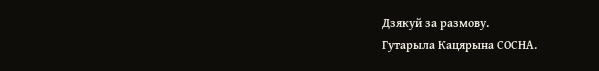Дзякуй за размову.
Гутарыла Кацярына СОСНА.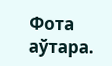Фота аўтара.